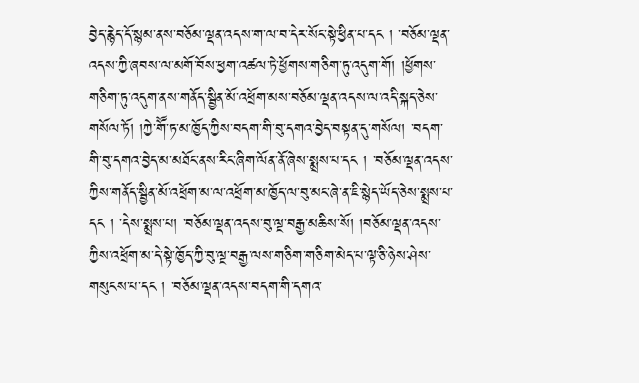བྱེད་རྙེད་དོ་སྙམ་ནས་བཅོམ་ལྡན་འདས་ག་ལ་བ་དེར་སོང་སྟེ་ཕྱིན་པ་དང ། ་བཅོམ་ལྡན་འདས་ཀྱི་ཞབས་ལ་མགོ་བོས་ཕྱག་འཚལ་ཏེ་ཕྱོགས་གཅིག་ཏུ་འདུག་གོ། །ཕྱོགས་གཅིག་ཏུ་འདུག་ནས་གནོད་སྦྱིན་མོ་འཕྲོག་མས་བཅོམ་ལྡན་འདས་ལ་འདི་སྐད་ཅེས་གསོལ་ཏོ། །ཀྱེ་གཽ་ཏ་མ་ཁྱོད་ཀྱིས་བདག་གི་བུ་དགའ་བྱེད་བསྟན་དུ་གསོལ། ་བདག་གི་བུ་དགའ་བྱེད་མ་མཐོང་ནས་རིང་ཞིག་ལོན་ནོ་ཞེས་སྨྲས་པ་དང ། ་བཅོམ་ལྡན་འདས་ཀྱིས་གནོད་སྦྱིན་མོ་འཕྲོག་མ་ལ་འཕྲོག་མ་ཁྱོད་ལ་བུ་མང་ཞེ་ན་ཇི་སྙེད་ཡོད་ཅེས་སྨྲས་པ་དང ། ་དེས་སྨྲས་པ། ་བཅོམ་ལྡན་འདས་བུ་ལྔ་བརྒྱ་མཆིས་སོ། །བཅོམ་ལྡན་འདས་ཀྱིས་འཕྲོག་མ་དེ་སྟེ་ཁྱོད་ཀྱི་བུ་ལྔ་བརྒྱ་ལས་གཅིག་གཅིག་མེད་པ་ལྟ་ཅི་ཉེས་ཤེས་གསུངས་པ་དང ། ་བཅོམ་ལྡན་འདས་བདག་གི་དགའ་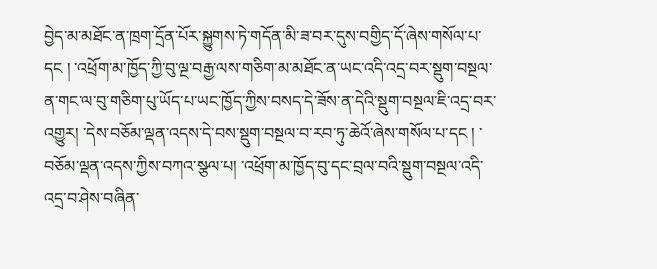བྱེད་མ་མཐོང་ན་ཁྲག་དྲོན་པོར་སྐྱུགས་ཏེ་གདོན་མི་ཟ་བར་དུས་བགྱིད་དོ་ཞེས་གསོལ་པ་དང ། ་འཕྲོག་མ་ཁྱོད་ཀྱི་བུ་ལྔ་བརྒྱ་ལས་གཅིག་མ་མཐོང་ན་ཡང་འདི་འདྲ་བར་སྡུག་བསྔལ་ན་གང་ལ་བུ་གཅིག་པུ་ཡོད་པ་ཡང་ཁྱོད་ཀྱིས་བསད་དེ་ཟོས་ན་དེའི་སྡུག་བསྔལ་ཇི་འདྲ་བར་འགྱུར། ་དེས་བཅོམ་ལྡན་འདས་དེ་བས་སྡུག་བསྔལ་བ་རབ་ཏུ་ཆེའོ་ཞེས་གསོལ་པ་དང ། ་བཅོམ་ལྡན་འདས་ཀྱིས་བཀའ་སྩལ་པ། ་འཕྲོག་མ་ཁྱོད་བུ་དང་བྲལ་བའི་སྡུག་བསྔལ་འདི་འདྲ་བ་ཤེས་བཞིན་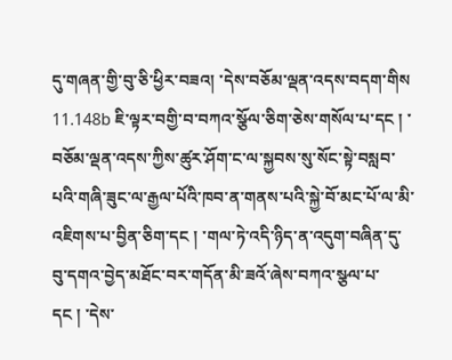དུ་གཞན་གྱི་བུ་ཅི་ཕྱིར་བཟའ། ་དེས་བཅོམ་ལྡན་འདས་བདག་གིས 11.148b ཇི་ལྟར་བགྱི་བ་བཀའ་སྩོལ་ཅིག་ཅེས་གསོལ་པ་དང ། ་བཅོམ་ལྡན་འདས་ཀྱིས་ཚུར་ཤོག་ང་ལ་སྐྱབས་སུ་སོང་སྟེ་བསླབ་པའི་གཞི་ཟུང་ལ་རྒྱལ་པོའི་ཁབ་ན་གནས་པའི་སྐྱེ་བོ་མང་པོ་ལ་མི་འཇིགས་པ་བྱིན་ཅིག་དང ། ་གལ་ཏེ་འདི་ཉིད་ན་འདུག་བཞིན་དུ་བུ་དགའ་བྱེད་མཐོང་བར་གདོན་མི་ཟའོ་ཞེས་བཀའ་སྩལ་པ་དང ། ་དེས་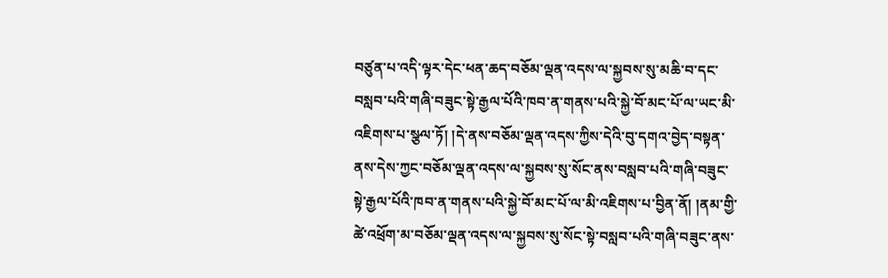བཙུན་པ་འདི་ལྟར་དེང་ཕན་ཆད་བཅོམ་ལྡན་འདས་ལ་སྐྱབས་སུ་མཆི་བ་དང་བསླབ་པའི་གཞི་བཟུང་སྟེ་རྒྱལ་པོའི་ཁབ་ན་གནས་པའི་སྐྱེ་བོ་མང་པོ་ལ་ཡང་མི་འཇིགས་པ་སྩལ་ཏོ། །དེ་ནས་བཅོམ་ལྡན་འདས་ཀྱིས་དེའི་བུ་དགའ་བྱེད་བསྟན་ནས་དེས་ཀྱང་བཅོམ་ལྡན་འདས་ལ་སྐྱབས་སུ་སོང་ནས་བསླབ་པའི་གཞི་བཟུང་སྟེ་རྒྱལ་པོའི་ཁབ་ན་གནས་པའི་སྐྱེ་བོ་མང་པོ་ལ་མི་འཇིགས་པ་བྱིན་ནོ། །ནམ་གྱི་ཚེ་འཕྲོག་མ་བཅོམ་ལྡན་འདས་ལ་སྐྱབས་སུ་སོང་སྟེ་བསླབ་པའི་གཞི་བཟུང་ནས་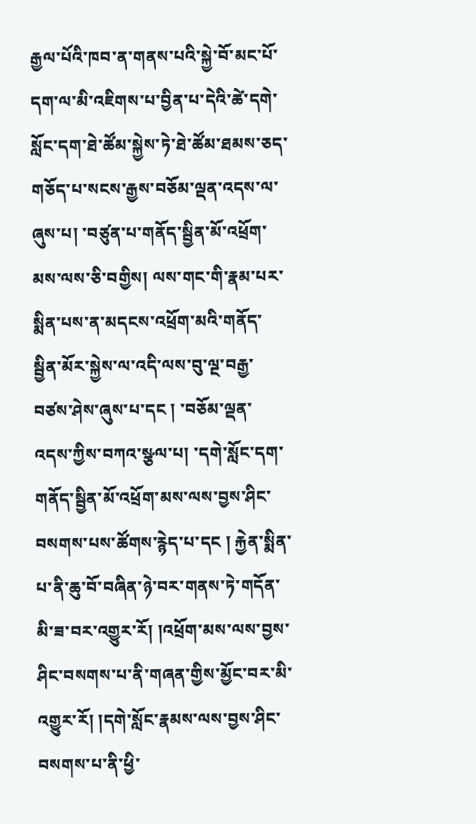རྒྱལ་པོའི་ཁབ་ན་གནས་པའི་སྐྱེ་བོ་མང་པོ་དག་ལ་མི་འཇིགས་པ་བྱིན་པ་དེའི་ཚེ་དགེ་སློང་དག་ཐེ་ཚོམ་སྐྱེས་ཏེ་ཐེ་ཚོམ་ཐམས་ཅད་གཅོད་པ་སངས་རྒྱས་བཅོམ་ལྡན་འདས་ལ་ཞུས་པ། ་བཙུན་པ་གནོད་སྦྱིན་མོ་འཕྲོག་མས་ལས་ཅི་བགྱིས། ལས་གང་གི་རྣམ་པར་སྨིན་པས་ན་མདངས་འཕྲོག་མའི་གནོད་སྦྱིན་མོར་སྐྱེས་ལ་འདི་ལས་བུ་ལྔ་བརྒྱ་བཙས་ཤེས་ཞུས་པ་དང ། ་བཅོམ་ལྡན་འདས་ཀྱིས་བཀའ་སྩལ་པ། ་དགེ་སློང་དག་གནོད་སྦྱིན་མོ་འཕྲོག་མས་ལས་བྱས་ཤིང་བསགས་པས་ཚོགས་རྙེད་པ་དང ། རྐྱེན་སྨིན་པ་ནི་ཆུ་བོ་བཞིན་ཉེ་བར་གནས་ཏེ་གདོན་མི་ཟ་བར་འགྱུར་རོ། །འཕྲོག་མས་ལས་བྱས་ཤིང་བསགས་པ་ནི་གཞན་གྱིས་མྱོང་བར་མི་འགྱུར་རོ། །དགེ་སློང་རྣམས་ལས་བྱས་ཤིང་བསགས་པ་ནི་ཕྱི་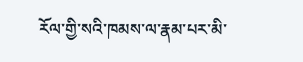རོལ་གྱི་སའི་ཁམས་ལ་རྣམ་པར་མི་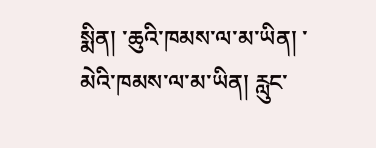སྨིན། ་ཆུའི་ཁམས་ལ་མ་ཡིན། ་མེའི་ཁམས་ལ་མ་ཡིན། རླུང་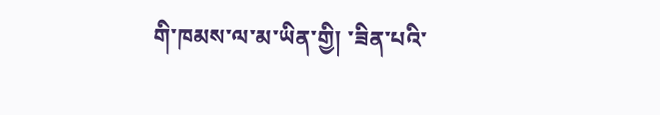གི་ཁམས་ལ་མ་ཡིན་གྱི། ་ཟིན་པའི་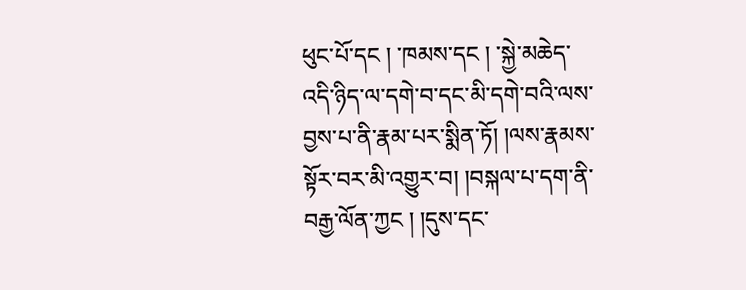ཕུང་པོ་དང ། ་ཁམས་དང ། ་སྐྱེ་མཆེད་འདི་ཉིད་ལ་དགེ་བ་དང་མི་དགེ་བའི་ལས་བྱས་པ་ནི་རྣམ་པར་སྨིན་ཏོ། །ལས་རྣམས་སྟོར་བར་མི་འགྱུར་བ། །བསྐལ་པ་དག་ནི་བརྒྱ་ལོན་ཀྱང ། །དུས་དང་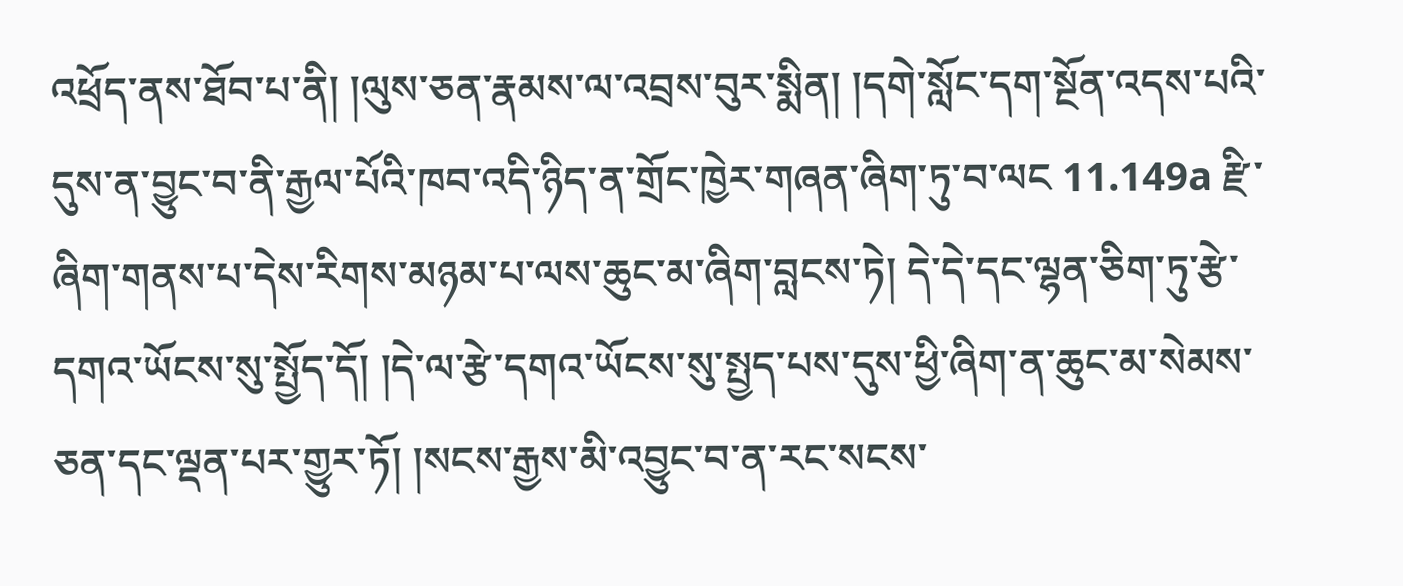འཕྲོད་ནས་ཐོབ་པ་ནི། །ལུས་ཅན་རྣམས་ལ་འབྲས་བུར་སྨིན། །དགེ་སློང་དག་སྔོན་འདས་པའི་དུས་ན་བྱུང་བ་ནི་རྒྱལ་པོའི་ཁབ་འདི་ཉིད་ན་གྲོང་ཁྱེར་གཞན་ཞིག་ཏུ་བ་ལང 11.149a རྫི་ཞིག་གནས་པ་དེས་རིགས་མཉམ་པ་ལས་ཆུང་མ་ཞིག་བླངས་ཏེ། དེ་དེ་དང་ལྷན་ཅིག་ཏུ་རྩེ་དགའ་ཡོངས་སུ་སྤྱོད་དོ། །དེ་ལ་རྩེ་དགའ་ཡོངས་སུ་སྤྱད་པས་དུས་ཕྱི་ཞིག་ན་ཆུང་མ་སེམས་ཅན་དང་ལྡན་པར་གྱུར་ཏོ། །སངས་རྒྱས་མི་འབྱུང་བ་ན་རང་སངས་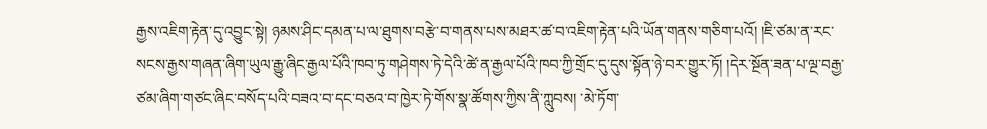རྒྱས་འཇིག་རྟེན་དུ་འབྱུང་སྟེ། ཉམས་ཤིང་དམན་པ་ལ་ཐུགས་བརྩེ་བ་གནས་པས་མཐར་ཚ་བ་འཇིག་རྟེན་པའི་ཡོན་གནས་གཅིག་པའོ། །ཇི་ཙམ་ན་རང་སངས་རྒྱས་གཞན་ཞིག་ཡུལ་རྒྱུ་ཞིང་རྒྱལ་པོའི་ཁབ་ཏུ་གཤེགས་ཏེ་དེའི་ཚེ་ན་རྒྱལ་པོའི་ཁབ་ཀྱི་གྲོང་དུ་དུས་སྟོན་ཉེ་བར་གྱུར་ཏོ། །དེར་སྔོན་ཟན་པ་ལྔ་བརྒྱ་ཙམ་ཞིག་གཙང་ཞིང་བསོད་པའི་བཟའ་བ་དང་བཅའ་བ་ཁྱེར་ཏེ་གོས་སྣ་ཚོགས་ཀྱིས་ནི་ཀླུབས། ་མེ་ཏོག་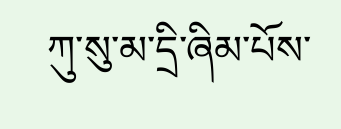ཀུ་སུ་མ་དྲི་ཞིམ་པོས་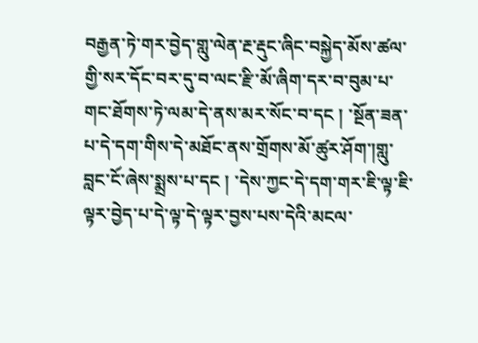བརྒྱན་ཏེ་གར་བྱེད་གླུ་ལེན་རྔ་རྡུང་ཞིང་བསྐྱེད་མོས་ཚལ་གྱི་སར་དོང་བར་དུ་བ་ལང་རྫི་མོ་ཞིག་དར་བ་བུམ་པ་གང་ཐོགས་ཏེ་ལམ་དེ་ནས་མར་སོང་བ་དང ། ་སྔོན་ཟན་པ་དེ་དག་གིས་དེ་མཐོང་ནས་གྲོགས་མོ་ཚུར་ཤོག་།གླུ་བླང་ངོ་ཞེས་སྨྲས་པ་དང ། ་དེས་ཀྱང་དེ་དག་གར་ཇི་ལྟ་ཇི་ལྟར་བྱེད་པ་དེ་ལྟ་དེ་ལྟར་བྱས་པས་དེའི་མངལ་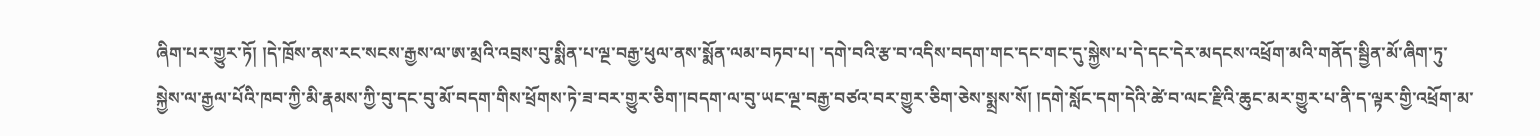ཞིག་པར་གྱུར་ཏོ། །དེ་ཁྲོས་ནས་རང་སངས་རྒྱས་ལ་ཨ་མྲའི་འབྲས་བུ་སྨིན་པ་ལྔ་བརྒྱ་ཕུལ་ནས་སྨོན་ལམ་བཏབ་པ། ་དགེ་བའི་རྩ་བ་འདིས་བདག་གང་དང་གང་དུ་སྐྱེས་པ་དེ་དང་དེར་མདངས་འཕྲོག་མའི་གནོད་སྦྱིན་མོ་ཞིག་ཏུ་སྐྱེས་ལ་རྒྱལ་པོའི་ཁབ་ཀྱི་མི་རྣམས་ཀྱི་བུ་དང་བུ་མོ་བདག་གིས་ཕྲོགས་ཏེ་ཟ་བར་གྱུར་ཅིག་།བདག་ལ་བུ་ཡང་ལྔ་བརྒྱ་བཙའ་བར་གྱུར་ཅིག་ཅེས་སྨྲས་སོ། །དགེ་སློང་དག་དེའི་ཚེ་བ་ལང་རྫིའི་ཆུང་མར་གྱུར་པ་ནི་ད་ལྟར་གྱི་འཕྲོག་མ་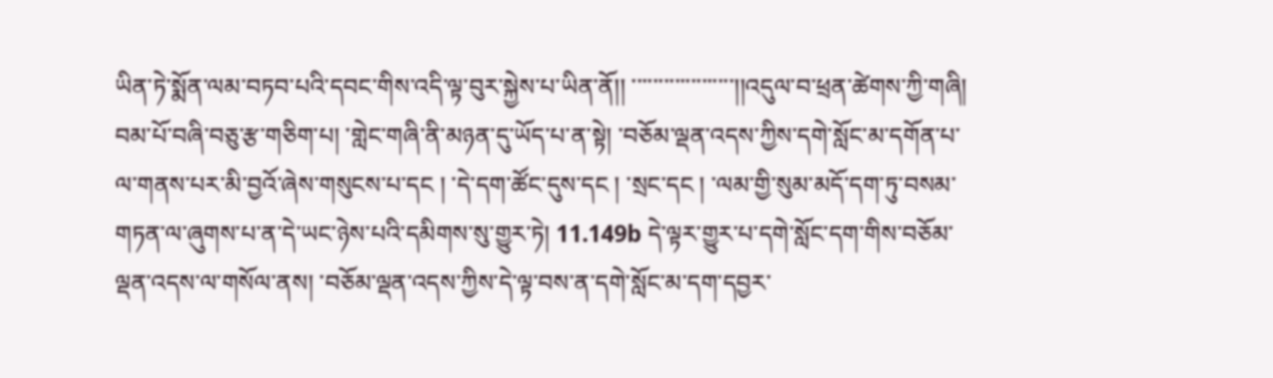ཡིན་ཏེ་སྨོན་ལམ་བཏབ་པའི་དབང་གིས་འདི་ལྟ་བུར་སྐྱེས་པ་ཡིན་ནོ།། ་་་་་་་་་་་་་་་་་་་།།འདུལ་བ་ཕྲན་ཚེགས་ཀྱི་གཞི། བམ་པོ་བཞི་བཅུ་རྩ་གཅིག་པ། ་གླེང་གཞི་ནི་མཉན་དུ་ཡོད་པ་ན་སྟེ། ་བཅོམ་ལྡན་འདས་ཀྱིས་དགེ་སློང་མ་དགོན་པ་ལ་གནས་པར་མི་བྱའོ་ཞེས་གསུངས་པ་དང ། ་དེ་དག་ཚོང་དུས་དང ། ་སྲང་དང ། ་ལམ་གྱི་སུམ་མདོ་དག་ཏུ་བསམ་གཏན་ལ་ཞུགས་པ་ན་དེ་ཡང་ཉེས་པའི་དམིགས་སུ་གྱུར་ཏེ། 11.149b དེ་ལྟར་གྱུར་པ་དགེ་སློང་དག་གིས་བཅོམ་ལྡན་འདས་ལ་གསོལ་ནས། ་བཅོམ་ལྡན་འདས་ཀྱིས་དེ་ལྟ་བས་ན་དགེ་སློང་མ་དག་དབྱར་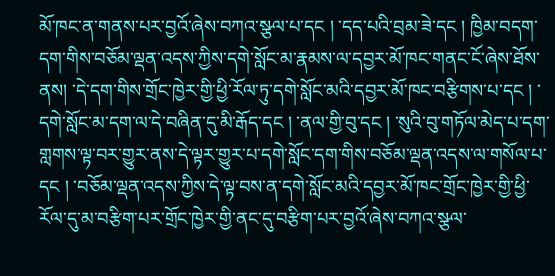མོ་ཁང་ན་གནས་པར་བྱའོ་ཞེས་བཀའ་སྩལ་པ་དང ། ་དད་པའི་བྲམ་ཟེ་དང ། ཁྱིམ་བདག་དག་གིས་བཅོམ་ལྡན་འདས་ཀྱིས་དགེ་སློང་མ་རྣམས་ལ་དབྱར་མོ་ཁང་གནང་ངོ་ཞེས་ཐོས་ནས། ་དེ་དག་གིས་གྲོང་ཁྱེར་གྱི་ཕྱི་རོལ་ཏུ་དགེ་སློང་མའི་དབྱར་མོ་ཁང་བརྩིགས་པ་དང ། ་དགེ་སློང་མ་དག་ལ་དེ་བཞིན་དུ་མི་རྒོད་དང ། ་ནལ་གྱི་བུ་དང ། ་སུའི་བུ་གཏོལ་མེད་པ་དག་གླགས་ལྟ་བར་གྱུར་ནས་དེ་ལྟར་གྱུར་པ་དགེ་སློང་དག་གིས་བཅོམ་ལྡན་འདས་ལ་གསོལ་པ་དང ། ་བཅོམ་ལྡན་འདས་ཀྱིས་དེ་ལྟ་བས་ན་དགེ་སློང་མའི་དབྱར་མོ་ཁང་གྲོང་ཁྱེར་གྱི་ཕྱི་རོལ་དུ་མ་བརྩིག་པར་གྲོང་ཁྱེར་གྱི་ནང་དུ་བརྩིག་པར་བྱའོ་ཞེས་བཀའ་སྩལ་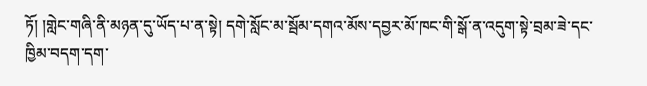ཏོ། །གླེང་གཞི་ནི་མཉན་དུ་ཡོད་པ་ན་སྟེ། དགེ་སློང་མ་སྦོམ་དགའ་མོས་དབྱར་མོ་ཁང་གི་སྒོ་ན་འདུག་སྟེ་བྲམ་ཟེ་དང་ཁྱིམ་བདག་དག་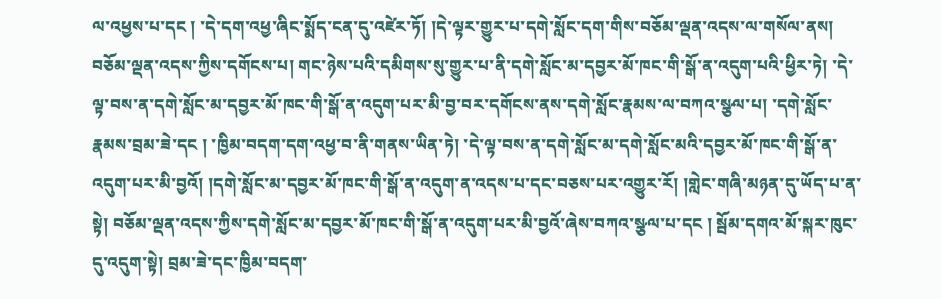ལ་འཕྱས་པ་དང ། ་དེ་དག་འཕྱ་ཞིང་སྨོད་ངན་དུ་འཛེར་ཏོ། །དེ་ལྟར་གྱུར་པ་དགེ་སློང་དག་གིས་བཅོམ་ལྡན་འདས་ལ་གསོལ་ནས། བཅོམ་ལྡན་འདས་ཀྱིས་དགོངས་པ། གང་ཉེས་པའི་དམིགས་སུ་གྱུར་པ་ནི་དགེ་སློང་མ་དབྱར་མོ་ཁང་གི་སྒོ་ན་འདུག་པའི་ཕྱིར་ཏེ། ་དེ་ལྟ་བས་ན་དགེ་སློང་མ་དབྱར་མོ་ཁང་གི་སྒོ་ན་འདུག་པར་མི་བྱ་བར་དགོངས་ནས་དགེ་སློང་རྣམས་ལ་བཀའ་སྩལ་པ། ་དགེ་སློང་རྣམས་བྲམ་ཟེ་དང ། ་ཁྱིམ་བདག་དག་འཕྱ་བ་ནི་གནས་ཡིན་ཏེ། ་དེ་ལྟ་བས་ན་དགེ་སློང་མ་དགེ་སློང་མའི་དབྱར་མོ་ཁང་གི་སྒོ་ན་འདུག་པར་མི་བྱའོ། །དགེ་སློང་མ་དབྱར་མོ་ཁང་གི་སྒོ་ན་འདུག་ན་འདས་པ་དང་བཅས་པར་འགྱུར་རོ། །གླེང་གཞི་མཉན་དུ་ཡོད་པ་ན་སྟེ། བཅོམ་ལྡན་འདས་ཀྱིས་དགེ་སློང་མ་དབྱར་མོ་ཁང་གི་སྒོ་ན་འདུག་པར་མི་བྱའོ་ཞེས་བཀའ་སྩལ་པ་དང ། སྦོམ་དགའ་མོ་སྐར་ཁུང་དུ་འདུག་སྟེ། བྲམ་ཟེ་དང་ཁྱིམ་བདག་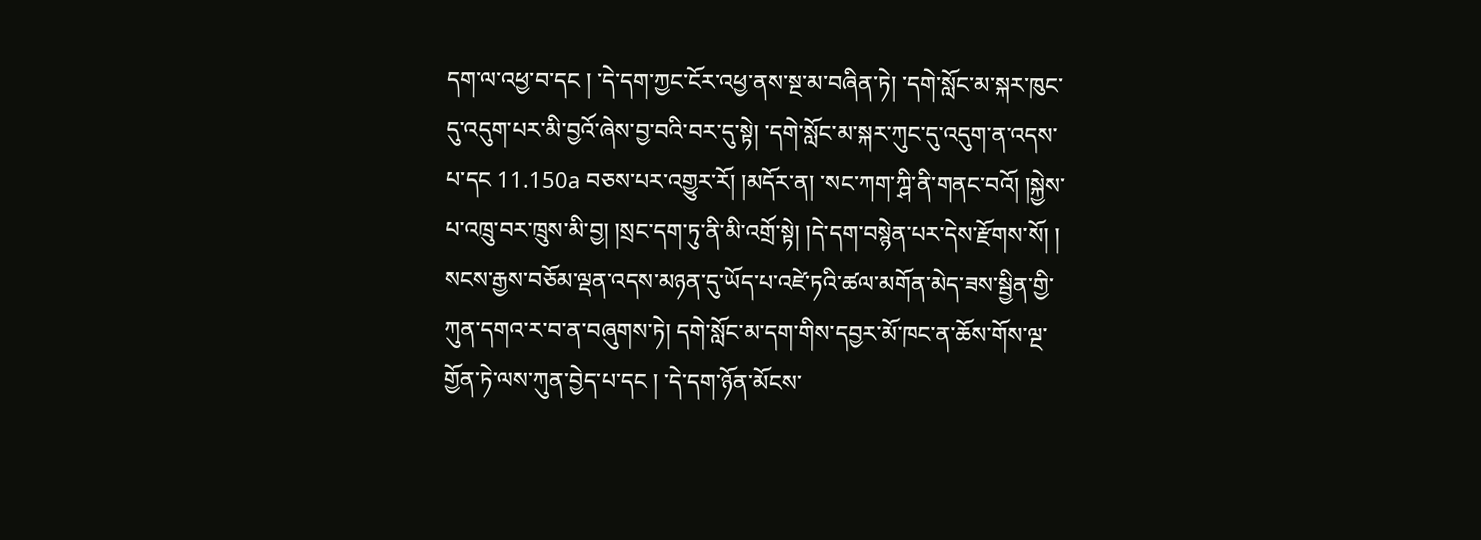དག་ལ་འཕྱ་བ་དང ། ་དེ་དག་ཀྱང་ངོར་འཕྱ་ནས་སྔ་མ་བཞིན་ཏེ། ་དགེ་སློང་མ་སྐར་ཁུང་དུ་འདུག་པར་མི་བྱའོ་ཞེས་བྱ་བའི་བར་དུ་སྟེ། ་དགེ་སློང་མ་སྐར་ཀུང་དུ་འདུག་ན་འདས་པ་དང 11.150a བཅས་པར་འགྱུར་རོ། །མདོར་ན། ་སང་ཀག་ཀྴི་ནི་གནང་བའོ། །སྐྱེས་པ་འཁྲུ་བར་ཁྲུས་མི་བྱ། །སྲང་དག་ཏུ་ནི་མི་འགྲོ་སྟེ། །དེ་དག་བསྙེན་པར་དེས་རྫོགས་སོ། ། སངས་རྒྱས་བཅོམ་ལྡན་འདས་མཉན་དུ་ཡོད་པ་འཛེ་ཏའི་ཚལ་མགོན་མེད་ཟས་སྦྱིན་གྱི་ཀུན་དགའ་ར་བ་ན་བཞུགས་ཏེ། དགེ་སློང་མ་དག་གིས་དབྱར་མོ་ཁང་ན་ཆོས་གོས་ལྔ་གྱོན་ཏེ་ལས་ཀུན་བྱེད་པ་དང ། ་དེ་དག་ཉོན་མོངས་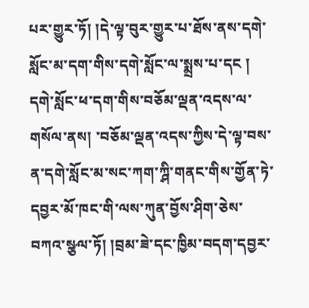པར་གྱུར་ཏོ། །དེ་ལྟ་བུར་གྱུར་པ་ཐོས་ནས་དགེ་སློང་མ་དག་གིས་དགེ་སློང་ལ་སྨྲས་པ་དང ། དགེ་སློང་ཕ་དག་གིས་བཅོམ་ལྡན་འདས་ལ་གསོལ་ནས། ་བཅོམ་ལྡན་འདས་ཀྱིས་དེ་ལྟ་བས་ན་དགེ་སློང་མ་སང་ཀག་ཀྴི་གནང་གིས་གྱོན་ཏེ་དབྱར་མོ་ཁང་གི་ལས་ཀུན་བྱོས་ཤིག་ཅེས་བཀའ་སྩལ་ཏོ། །བྲམ་ཟེ་དང་ཁྱིམ་བདག་དབྱར་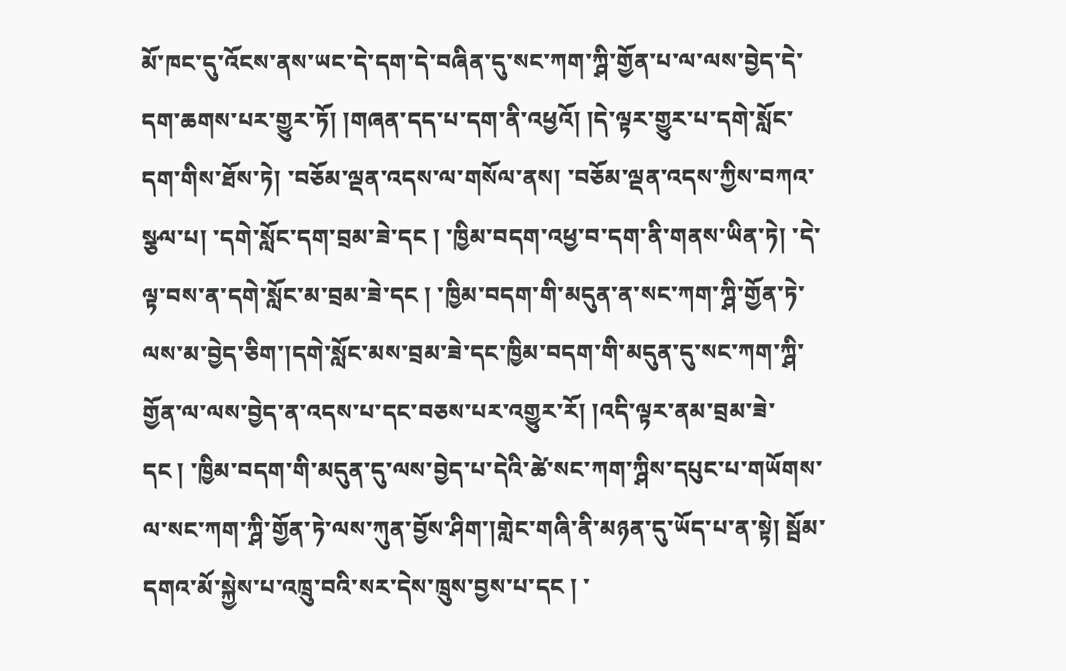མོ་ཁང་དུ་འོངས་ནས་ཡང་དེ་དག་དེ་བཞིན་དུ་སང་ཀག་ཀྴི་གྱོན་པ་ལ་ལས་བྱེད་དེ་དག་ཆགས་པར་གྱུར་ཏོ། །གཞན་དད་པ་དག་ནི་འཕྱའོ། །དེ་ལྟར་གྱུར་པ་དགེ་སློང་དག་གིས་ཐོས་ཏེ། ་བཅོམ་ལྡན་འདས་ལ་གསོལ་ནས། ་བཅོམ་ལྡན་འདས་ཀྱིས་བཀའ་སྩལ་པ། ་དགེ་སློང་དག་བྲམ་ཟེ་དང ། ་ཁྱིམ་བདག་འཕྱ་བ་དག་ནི་གནས་ཡིན་ཏེ། ་དེ་ལྟ་བས་ན་དགེ་སློང་མ་བྲམ་ཟེ་དང ། ་ཁྱིམ་བདག་གི་མདུན་ན་སང་ཀག་ཀྴི་གྱོན་ཏེ་ལས་མ་བྱེད་ཅིག་།དགེ་སློང་མས་བྲམ་ཟེ་དང་ཁྱིམ་བདག་གི་མདུན་དུ་སང་ཀག་ཀྴི་གྱོན་ལ་ལས་བྱེད་ན་འདས་པ་དང་བཅས་པར་འགྱུར་རོ། །འདི་ལྟར་ནམ་བྲམ་ཟེ་དང ། ་ཁྱིམ་བདག་གི་མདུན་དུ་ལས་བྱེད་པ་དེའི་ཚེ་སང་ཀག་ཀྴིས་དཔུང་པ་གཡོགས་ལ་སང་ཀག་ཀྴི་གྱོན་ཏེ་ལས་ཀུན་བྱོས་ཤིག་།གླེང་གཞི་ནི་མཉན་དུ་ཡོད་པ་ན་སྟེ། སྦོམ་དགའ་མོ་སྐྱེས་པ་འཁྲུ་བའི་སར་དེས་ཁྲུས་བྱས་པ་དང ། ་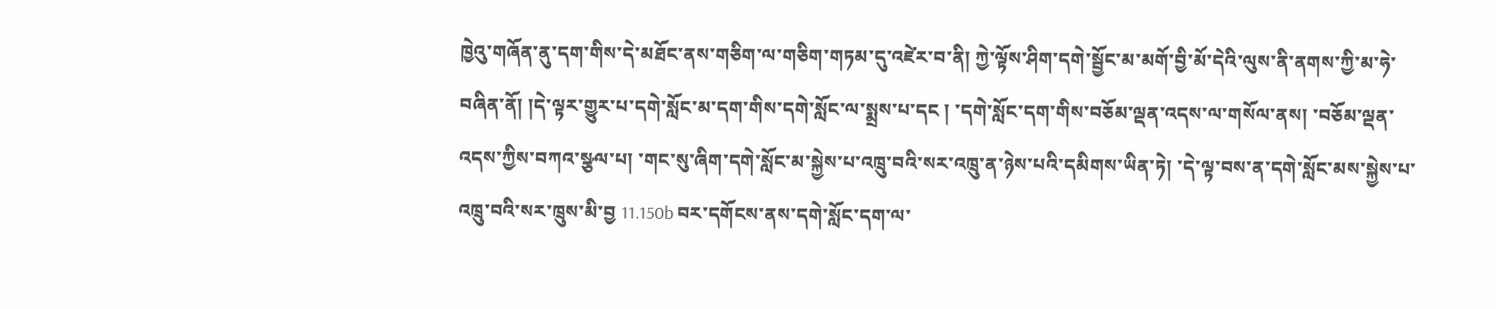ཁྱེའུ་གཞོན་ནུ་དག་གིས་དེ་མཐོང་ནས་གཅིག་ལ་གཅིག་གཏམ་དུ་འཛེར་བ་ནི། ཀྱེ་ལྟོས་ཤིག་དགེ་སྦྱོང་མ་མགོ་བྱི་མོ་དེའི་ལུས་ནི་ནགས་ཀྱི་མ་ཧེ་བཞིན་ནོ། །དེ་ལྟར་གྱུར་པ་དགེ་སློང་མ་དག་གིས་དགེ་སློང་ལ་སྨྲས་པ་དང ། ་དགེ་སློང་དག་གིས་བཅོམ་ལྡན་འདས་ལ་གསོལ་ནས། ་བཅོམ་ལྡན་འདས་ཀྱིས་བཀའ་སྩལ་པ། ་གང་སུ་ཞིག་དགེ་སློང་མ་སྐྱེས་པ་འཁྲུ་བའི་སར་འཁྲུ་ན་ཉེས་པའི་དམིགས་ཡིན་ཏེ། ་དེ་ལྟ་བས་ན་དགེ་སློང་མས་སྐྱེས་པ་འཁྲུ་བའི་སར་ཁྲུས་མི་བྱ 11.150b བར་དགོངས་ནས་དགེ་སློང་དག་ལ་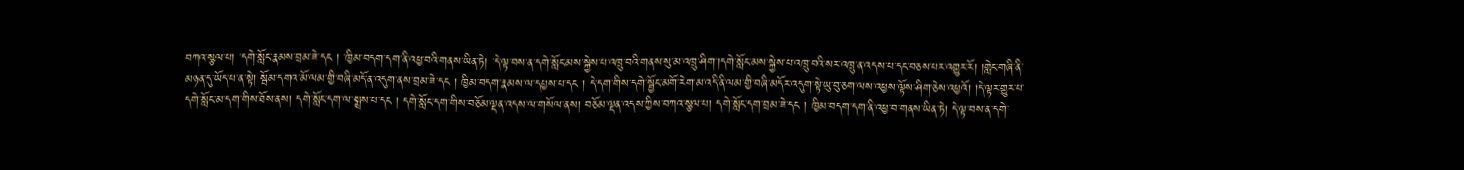བཀའ་སྩལ་པ། ་དགེ་སློང་རྣམས་བྲམ་ཟེ་དང ། ་ཁྱིམ་བདག་དག་ནི་འཕྱ་བའི་གནས་ཡིན་ཏེ། ་དེ་ལྟ་བས་ན་དགེ་སློང་མས་སྐྱེས་པ་འཁྲུ་བའི་གནས་སུ་མ་འཁྲུ་ཤིག་།དགེ་སློང་མས་སྐྱེས་པ་འཁྲུ་བའི་སར་འཁྲུ་ན་འདས་པ་དང་བཅས་པར་འགྱུར་རོ། །གླེང་གཞི་ནི་མཉན་དུ་ཡོད་པ་ན་སྟེ། སྦོམ་དགའ་མོ་ལམ་གྱི་བཞི་མདོ་ན་འདུག་ནས་བྲམ་ཟེ་དང ། ཁྱིམ་བདག་རྣམས་ལ་དཔྱས་པ་དང ། དེ་དག་གིས་དགེ་སྦྱོང་མགོ་རེག་མ་འདི་ནི་ལམ་གྱི་བཞི་མདོར་འདུག་སྟེ་ཡུ་བུ་ཅག་ལས་འཕྱས་ལྟོས་ཤིག་ཅེས་འཕྱའོ། །དེ་ལྟར་གྱུར་པ་དགེ་སློང་མ་དག་གིས་ཐོས་ནས། དགེ་སློང་དག་ལ་སྨྲས་པ་དང ། དགེ་སློང་དག་གིས་བཅོམ་ལྡན་འདས་ལ་གསོལ་ནས། བཅོམ་ལྡན་འདས་ཀྱིས་བཀའ་སྩལ་པ། དགེ་སློང་དག་བྲམ་ཟེ་དང ། ཁྱིམ་བདག་དག་ནི་འཕྱ་བ་གནས་ཡིན་ཏེ། དེ་ལྟ་བས་ན་དགེ་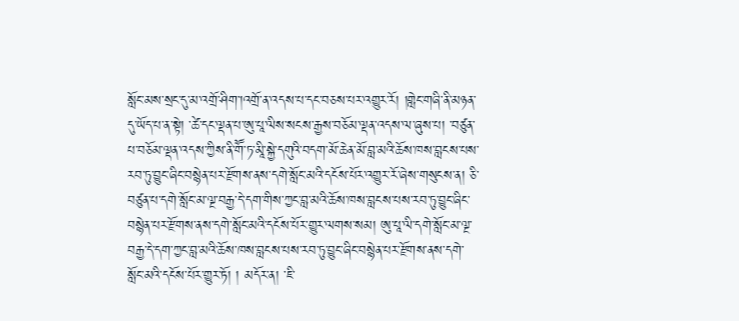སློང་མས་སྲང་དུ་མ་འགྲོ་ཤིག་།འགྲོ་ན་འདས་པ་དང་བཅས་པར་འགྱུར་རོ། །གླེང་གཞི་ནི་མཉན་དུ་ཡོད་པ་ན་སྟེ། ་ཚེ་དང་ལྡན་པ་ཨུ་པཱ་ལིས་སངས་རྒྱས་བཅོམ་ལྡན་འདས་ལ་ཞུས་པ། ་བཙུན་པ་བཅོམ་ལྡན་འདས་ཀྱིས་ནི་གཽ་ཏ་མཱི་སྐྱེ་དགུའི་བདག་མོ་ཆེན་མོ་བླ་མའི་ཆོས་ཁས་བླངས་པས་རབ་ཏུ་བྱུང་ཞིང་བསྙེན་པར་རྫོགས་ནས་དགེ་སློང་མའི་དངོས་པོར་འགྱུར་རོ་ཞེས་གསུངས་ན། ཅི་བཙུན་པ་དགེ་སློང་མ་ལྔ་བརྒྱ་དེ་དག་གིས་ཀྱང་བླ་མའི་ཆོས་ཁས་བླངས་པས་རབ་ཏུ་བྱུང་ཞིང་བསྙེན་པར་རྫོགས་ནས་དགེ་སློང་མའི་དངོས་པོར་གྱུར་ལགས་སམ། ཨུ་པཱ་ལི་དགེ་སློང་མ་ལྔ་བརྒྱ་དེ་དག་ཀྱང་བླ་མའི་ཆོས་ཁས་བླངས་པས་རབ་ཏུ་བྱུང་ཞིང་བསྙེན་པར་རྫོགས་ནས་དགེ་སློང་མའི་དངོས་པོར་གྱུར་ཏོ། ། མདོར་ན། ་ཇི་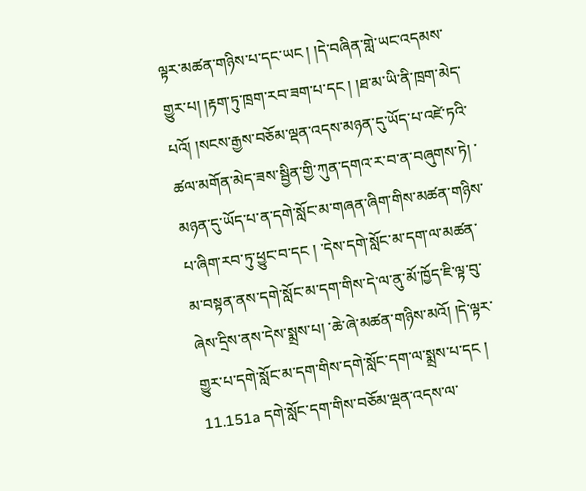ལྟར་མཚན་གཉིས་པ་དང་ཡང ། །དེ་བཞིན་གླེ་ཡང་འདམས་གྱུར་པ། །རྟག་ཏུ་ཁྲག་རབ་ཟག་པ་དང ། །ཐ་མ་ཡི་ནི་ཁྲག་མེད་པའོ། །སངས་རྒྱས་བཅོམ་ལྡན་འདས་མཉན་དུ་ཡོད་པ་འཛེ་ཏའི་ཚལ་མགོན་མེད་ཟས་སྦྱིན་གྱི་ཀུན་དགའ་ར་བ་ན་བཞུགས་ཏེ། ་མཉན་དུ་ཡོད་པ་ན་དགེ་སློང་མ་གཞན་ཞིག་གིས་མཚན་གཉིས་པ་ཞིག་རབ་ཏུ་ཕྱུང་བ་དང ། ་དེས་དགེ་སློང་མ་དག་ལ་མཚན་མ་བསྟན་ནས་དགེ་སློང་མ་དག་གིས་དེ་ལ་ནུ་མོ་ཁྱོད་ཇི་ལྟ་བུ་ཞེས་དྲིས་ནས་དེས་སྨྲས་པ། ་ཆེ་ཞེ་མཚན་གཉིས་མའོ། །དེ་ལྟར་གྱུར་པ་དགེ་སློང་མ་དག་གིས་དགེ་སློང་དག་ལ་སྨྲས་པ་དང ། 11.151a དགེ་སློང་དག་གིས་བཅོམ་ལྡན་འདས་ལ་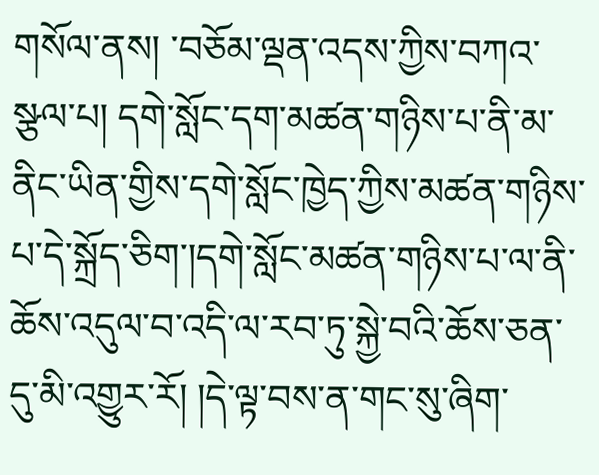གསོལ་ནས། ་བཅོམ་ལྡན་འདས་ཀྱིས་བཀའ་སྩལ་པ། དགེ་སློང་དག་མཚན་གཉིས་པ་ནི་མ་ནིང་ཡིན་གྱིས་དགེ་སློང་ཁྱེད་ཀྱིས་མཚན་གཉིས་པ་དེ་སྐྲོད་ཅིག་།དགེ་སློང་མཚན་གཉིས་པ་ལ་ནི་ཆོས་འདུལ་བ་འདི་ལ་རབ་ཏུ་སྐྱེ་བའི་ཆོས་ཅན་དུ་མི་འགྱུར་རོ། །དེ་ལྟ་བས་ན་གང་སུ་ཞིག་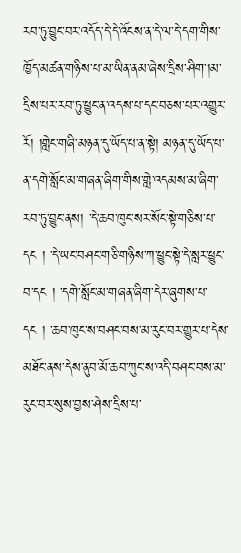རབ་ཏུ་བྱུང་བར་འདོད་དེ་དེ་འོངས་ན་དེ་ལ་དེ་དག་གིས་ཁྱོད་མཚན་གཉིས་པ་མ་ཡིན་ནམ་ཞེས་དྲིས་ཤིག་།མ་དྲིས་པར་རབ་ཏུ་ཕྱུང་ན་འདས་པ་དང་བཅས་པར་འགྱུར་རོ། །གླེང་གཞི་མཉན་དུ་ཡོད་པ་ན་སྟེ། མཉན་དུ་ཡོད་པ་ན་དགེ་སློང་མ་གཞན་ཞིག་གིས་གླེ་འདམས་མ་ཞིག་རབ་ཏུ་བྱུང་ནས། ་དེ་ཆབ་ཁུང་སར་སོང་སྟེ་གཅིས་པ་དང ། ་དེ་ཡང་བཤང་གཅི་གཉིས་ཀ་ཕྱུང་སྟེ་དེ་སླར་ཕྱུང་བ་དང ། ་དགེ་སློང་མ་གཞན་ཞིག་དེར་ཞུགས་པ་དང ། ་ཆབ་ཁུང་ས་བཤང་བས་མ་རུང་བར་གྱུར་པ་དེས་མཐོང་ནས་དེས་ནུབ་མོ་ཆབ་ཀུང་ས་འདི་བཤང་བས་མ་རུང་བར་སུས་བྱས་ཤེས་དྲིས་པ་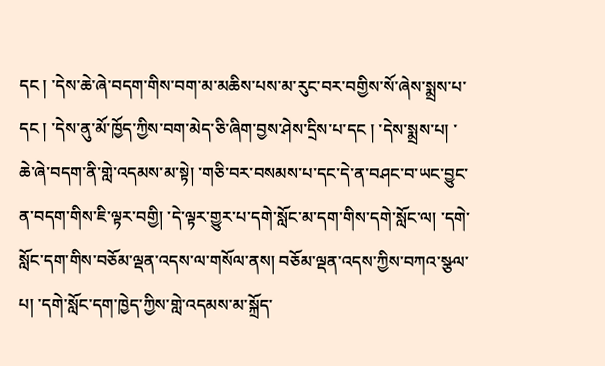དང ། ་དེས་ཆེ་ཞེ་བདག་གིས་བག་མ་མཆིས་པས་མ་རུང་བར་བགྱིས་སོ་ཞེས་སྨྲས་པ་དང ། ་དེས་ནུ་མོ་ཁྱོད་ཀྱིས་བག་མེད་ཅི་ཞིག་བྱས་ཤེས་དྲིས་པ་དང ། ་དེས་སྨྲས་པ། ་ཆེ་ཞེ་བདག་ནི་གླེ་འདམས་མ་སྟེ། ་གཅི་བར་བསམས་པ་དང་དེ་ན་བཤང་བ་ཡང་བྱུང་ན་བདག་གིས་ཇི་ལྟར་བགྱི། ་དེ་ལྟར་གྱུར་པ་དགེ་སློང་མ་དག་གིས་དགེ་སློང་ལ། ་དགེ་སློང་དག་གིས་བཅོམ་ལྡན་འདས་ལ་གསོལ་ནས། བཅོམ་ལྡན་འདས་ཀྱིས་བཀའ་སྩལ་པ། ་དགེ་སློང་དག་ཁྱེད་ཀྱིས་གླེ་འདམས་མ་སྐྲོད་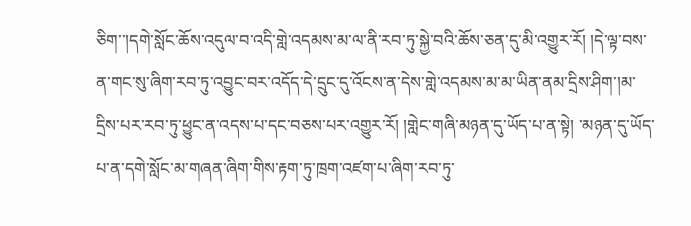ཅིག་་།དགེ་སློང་ཆོས་འདུལ་བ་འདི་གླེ་འདམས་མ་ལ་ནི་རབ་ཏུ་སྐྱེ་བའི་ཆོས་ཅན་དུ་མི་འགྱུར་རོ། །དེ་ལྟ་བས་ན་གང་སུ་ཞིག་རབ་ཏུ་འབྱུང་བར་འདོད་དེ་དྲུང་དུ་འོངས་ན་དེས་གླེ་འདམས་མ་མ་ཡིན་ནམ་དྲིས་ཤིག་།མ་དྲིས་པར་རབ་ཏུ་ཕྱུང་ན་འདས་པ་དང་བཅས་པར་འགྱུར་རོ། །གླེང་གཞི་མཉན་དུ་ཡོད་པ་ན་སྟེ། ་མཉན་དུ་ཡོད་པ་ན་དགེ་སློང་མ་གཞན་ཞིག་གིས་རྟག་ཏུ་ཁྲག་འཛག་པ་ཞིག་རབ་ཏུ་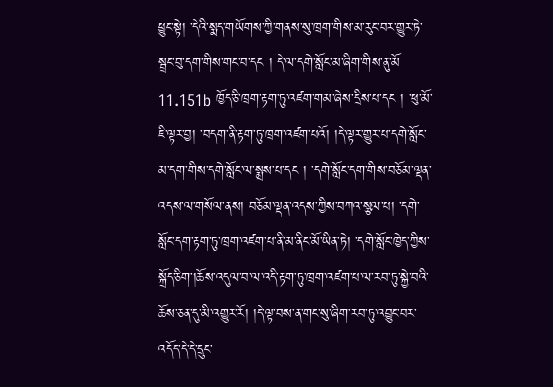ཕྱུང་སྟེ། ་དེའི་སྨད་གཡོགས་ཀྱི་གནས་སུ་ཁྲག་གིས་མ་རུང་བར་གྱུར་ཏེ་སྦྲང་བུ་དག་གིས་གང་བ་དང ། དེ་ལ་དགེ་སློང་མ་ཞིག་གིས་ནུ་མོ 11.151b ཁྱོད་ཅི་ཁྲག་རྟག་ཏུ་འཛག་གམ་ཞེས་དྲིས་པ་དང ། ་ཕུ་མོ་ཇི་ལྟར་བྱ། ་བདག་ནི་རྟག་ཏུ་ཁྲག་འཛག་པའོ། །དེ་ལྟར་གྱུར་པ་དགེ་སློང་མ་དག་གིས་དགེ་སློང་ལ་སྨྲས་པ་དང ། ་དགེ་སློང་དག་གིས་བཅོམ་ལྡན་འདས་ལ་གསོལ་ནས། བཅོམ་ལྡན་འདས་ཀྱིས་བཀའ་སྩལ་པ། ་དགེ་སློང་དག་རྟག་ཏུ་ཁྲག་འཛག་པ་ནི་མ་ནིང་མོ་ཡིན་ཏེ། ་དགེ་སློང་ཁྱེད་ཀྱིས་སྐྲོད་ཅིག་།ཆོས་འདུལ་བ་ལ་འདི་རྟག་ཏུ་ཁྲག་འཛག་པ་ལ་རབ་ཏུ་སྐྱེ་བའི་ཆོས་ཅན་དུ་མི་འགྱུར་རོ། །དེ་ལྟ་བས་ན་གང་སུ་ཞིག་རབ་ཏུ་འབྱུང་བར་འདོད་དེ་དེ་དྲུང་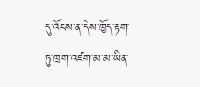དུ་འོངས་ན་དེས་ཁྱོད་རྟག་ཏུ་ཁྲག་འཛག་མ་མ་ཡིན་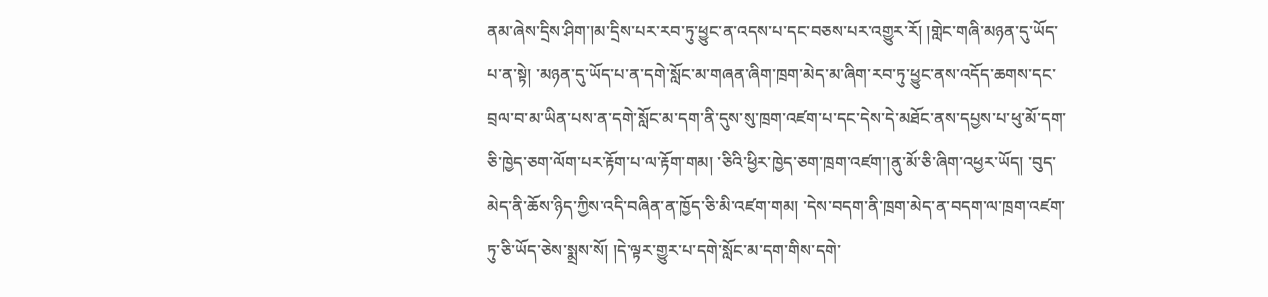ནམ་ཞེས་དྲིས་ཤིག་།མ་དྲིས་པར་རབ་ཏུ་ཕྱུང་ན་འདས་པ་དང་བཅས་པར་འགྱུར་རོ། །གླེང་གཞི་མཉན་དུ་ཡོད་པ་ན་སྟེ། ་མཉན་དུ་ཡོད་པ་ན་དགེ་སློང་མ་གཞན་ཞིག་ཁྲག་མེད་མ་ཞིག་རབ་ཏུ་ཕྱུང་ནས་འདོད་ཆགས་དང་བྲལ་བ་མ་ཡིན་པས་ན་དགེ་སློང་མ་དག་ནི་དུས་སུ་ཁྲག་འཛག་པ་དང་དེས་དེ་མཐོང་ནས་དཔྱས་པ་ཕུ་མོ་དག་ཅི་ཁྱེད་ཅག་ལོག་པར་རྟོག་པ་ལ་རྟོག་གམ། ་ཅིའི་ཕྱིར་ཁྱེད་ཅག་ཁྲག་འཛག་།ནུ་མོ་ཅི་ཞིག་འཕྱར་ཡོད། ་བུད་མེད་ནི་ཆོས་ཉིད་ཀྱིས་འདི་བཞིན་ན་ཁྱོད་ཅི་མི་འཛག་གམ། ་དེས་བདག་ནི་ཁྲག་མེད་ན་བདག་ལ་ཁྲག་འཛག་ཏུ་ཅི་ཡོད་ཅེས་སྨྲས་སོ། །དེ་ལྟར་གྱུར་པ་དགེ་སློང་མ་དག་གིས་དགེ་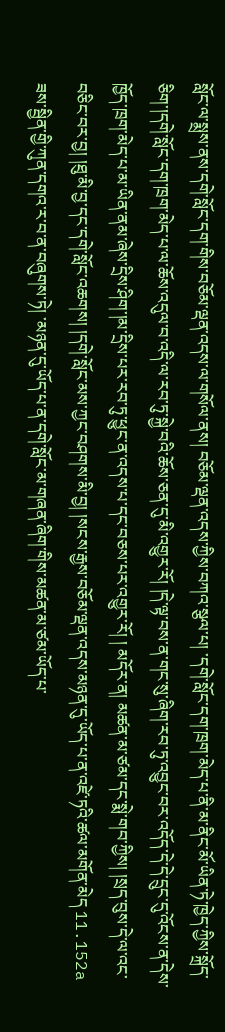སློང་ལ་སྨྲས་ནས་དགེ་སློང་དག་གིས་བཅོམ་ལྡན་འདས་ལ་གསོལ་ནས། བཅོམ་ལྡན་འདས་ཀྱིས་བཀའ་སྩལ་པ། ་དགེ་སློང་དག་ཁྲག་མེད་པ་ནི་མ་ནིང་མོ་ཡིན་ཏེ་ཁྱེད་ཀྱིས་སྐྲོད་ཅིག་།དགེ་སློང་དག་ཁྲག་མེད་པ་ལ་ཆོས་འདུལ་བ་འདི་ལ་རབ་ཏུ་སྐྱེ་བའི་ཆོས་ཅན་དུ་མི་འགྱུར་རོ། །དེ་ལྟ་བས་ན་གང་སུ་ཞིག་རབ་ཏུ་འབྱུང་བར་འདོད་དེ་དེ་དྲུང་དུ་འོངས་ན་དེས་ཁྱོད་ཁྲག་མེད་པ་མ་ཡིན་ནམ་ཞེས་དྲིས་ཤིག་།མ་དྲིས་པར་རབ་ཏུ་ཕྱུང་ན་འདས་པ་དང་བཅས་པར་འགྱུར་རོ། ། མདོར་ན། མཚན་མ་ཙམ་དང་སྨེ་གབ་ཀྱིས། །སྲད་བུས་དེ་ལ་འང་བཅིང་བར་བྱ། །ཐུ་མི་བྱ་དང་དགེ་སློང་འཆགས། །དགེ་སློང་མས་ཀྱང་བཤགས་མི་བྱ། །སངས་རྒྱས་བཅོམ་ལྡན་འདས་མཉན་དུ་ཡོད་པ་ན་འཛེ་ཏའི་ཚལ་མགོན་མེད 11.152a ཟས་སྦྱིན་གྱི་ཀུན་དགའ་ར་བ་ན་བཞུགས་ཏེ། ་མཉན་དུ་ཡོད་པ་ན་དགེ་སློང་མ་གཞན་ཞིག་གིས་མཚན་མ་ཙམ་ཡོད་པ་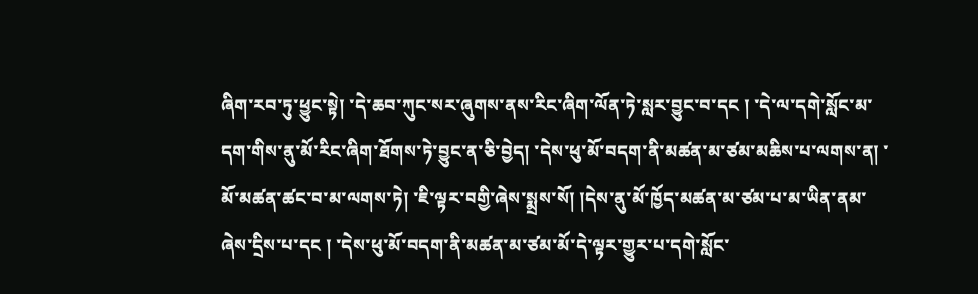ཞིག་རབ་ཏུ་ཕྱུང་སྟེ། ་དེ་ཆབ་ཀུང་སར་ཞུགས་ནས་རིང་ཞིག་ལོན་ཏེ་སླར་བྱུང་བ་དང ། ་དེ་ལ་དགེ་སློང་མ་དག་གིས་ནུ་མོ་རིང་ཞིག་ཐོགས་ཏེ་བྱུང་ན་ཅི་བྱེད། ་དེས་ཕུ་མོ་བདག་ནི་མཚན་མ་ཙམ་མཆིས་པ་ལགས་ན། ་མོ་མཚན་ཚང་བ་མ་ལགས་ཏེ། ་ཇི་ལྟར་བགྱི་ཞེས་སྨྲས་སོ། །དེས་ནུ་མོ་ཁྱོད་མཚན་མ་ཙམ་པ་མ་ཡིན་ནམ་ཞེས་དྲིས་པ་དང ། ་དེས་ཕུ་མོ་བདག་ནི་མཚན་མ་ཙམ་མོ་དེ་ལྟར་གྱུར་པ་དགེ་སློང་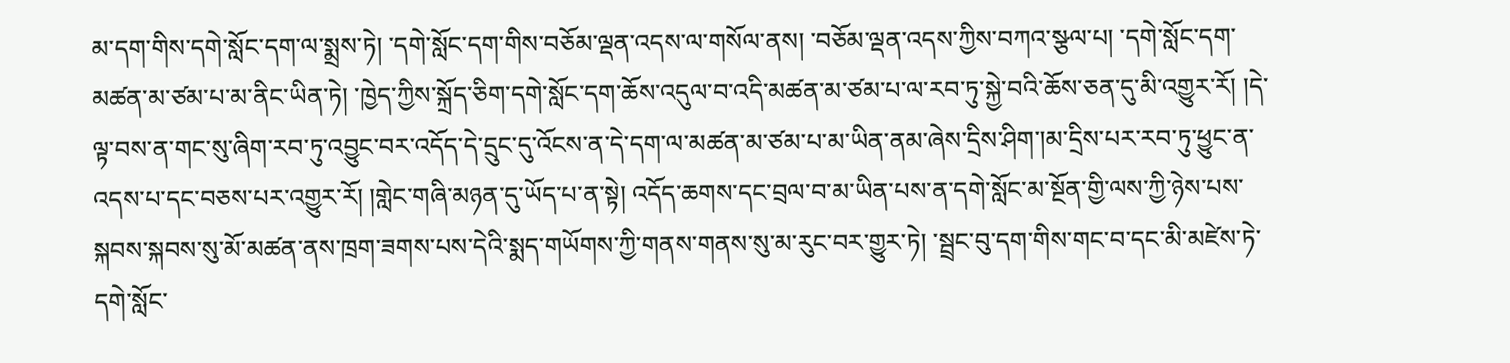མ་དག་གིས་དགེ་སློང་དག་ལ་སྨྲས་ཏེ། ་དགེ་སློང་དག་གིས་བཅོམ་ལྡན་འདས་ལ་གསོལ་ནས། ་བཅོམ་ལྡན་འདས་ཀྱིས་བཀའ་སྩལ་པ། ་དགེ་སློང་དག་མཚན་མ་ཙམ་པ་མ་ནིང་ཡིན་ཏེ། ་ཁྱེད་ཀྱིས་སྐྲོད་ཅིག་དགེ་སློང་དག་ཆོས་འདུལ་བ་འདི་མཚན་མ་ཙམ་པ་ལ་རབ་ཏུ་སྐྱེ་བའི་ཆོས་ཅན་དུ་མི་འགྱུར་རོ། །དེ་ལྟ་བས་ན་གང་སུ་ཞིག་རབ་ཏུ་འབྱུང་བར་འདོད་དེ་དྲུང་དུ་འོངས་ན་དེ་དག་ལ་མཚན་མ་ཙམ་པ་མ་ཡིན་ནམ་ཞེས་དྲིས་ཤིག་།མ་དྲིས་པར་རབ་ཏུ་ཕྱུང་ན་འདས་པ་དང་བཅས་པར་འགྱུར་རོ། །གླེང་གཞི་མཉན་དུ་ཡོད་པ་ན་སྟེ། འདོད་ཆགས་དང་བྲལ་བ་མ་ཡིན་པས་ན་དགེ་སློང་མ་སྔོན་གྱི་ལས་ཀྱི་ཉེས་པས་སྐབས་སྐབས་སུ་མོ་མཚན་ནས་ཁྲག་ཟགས་པས་དེའི་སྨད་གཡོགས་ཀྱི་གནས་གནས་སུ་མ་རུང་བར་གྱུར་ཏེ། ་སྦྲང་བུ་དག་གིས་གང་བ་དང་མི་མཛེས་ཏེ་དགེ་སློང་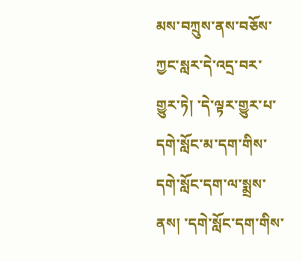མས་བཀྲུས་ནས་བཅོས་ཀྱང་སླར་དེ་འདྲ་བར་གྱུར་ཏེ། ་དེ་ལྟར་གྱུར་པ་དགེ་སློང་མ་དག་གིས་དགེ་སློང་དག་ལ་སྨྲས་ནས། ་དགེ་སློང་དག་གིས་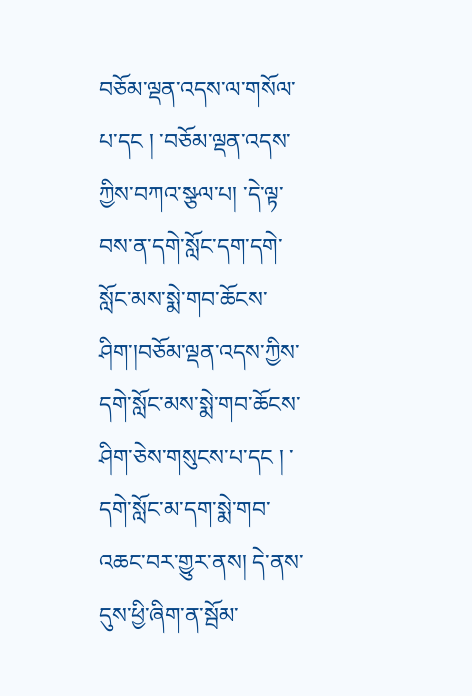བཅོམ་ལྡན་འདས་ལ་གསོལ་པ་དང ། ་བཅོམ་ལྡན་འདས་ཀྱིས་བཀའ་སྩལ་པ། ་དེ་ལྟ་བས་ན་དགེ་སློང་དག་དགེ་སློང་མས་སྨེ་གབ་ཆོངས་ཤིག་།བཅོམ་ལྡན་འདས་ཀྱིས་དགེ་སློང་མས་སྨེ་གབ་ཆོངས་ཤིག་ཅེས་གསུངས་པ་དང ། ་དགེ་སློང་མ་དག་སྨེ་གབ་འཆང་བར་གྱུར་ནས། དེ་ནས་དུས་ཕྱི་ཞིག་ན་སྦོམ་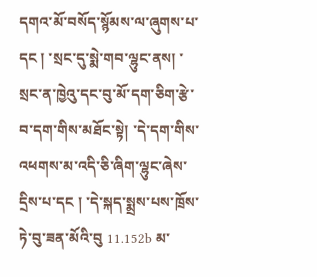དགའ་མོ་བསོད་སྙོམས་ལ་ཞུགས་པ་དང ། ་སྲང་དུ་སྨེ་གབ་ལྷུང་ནས། ་སྲང་ན་ཁྱེའུ་དང་བུ་མོ་དག་ཅིག་རྩེ་བ་དག་གིས་མཐོང་སྟེ། ་དེ་དག་གིས་འཕགས་མ་འདི་ཅི་ཞིག་ལྷུང་ཞེས་དྲིས་པ་དང ། ་དེ་སྐད་སྨྲས་པས་ཁྲོས་ཏེ་བུ་ཟན་མོའི་བུ 11.152b མ་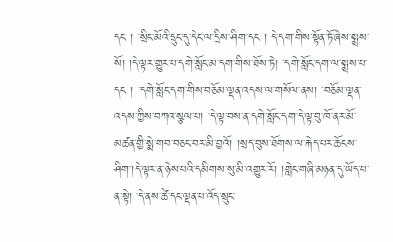དང ། ་སྲིང་མོའི་དྲུང་དུ་དེང་ལ་དྲིས་ཤིག་དང ། དེ་དག་གིས་སྟོན་ཏོ་ཞེས་སྨྲས་སོ། །དེ་ལྟར་གྱུར་པ་དགེ་སློང་མ་དག་གིས་ཐོས་ཏེ། ་དགེ་སློང་དག་ལ་སྨྲས་པ་དང ། ་དགེ་སློང་དག་གིས་བཅོམ་ལྡན་འདས་ལ་གསོལ་ནས། ་བཅོམ་ལྡན་འདས་ཀྱིས་བཀའ་སྩལ་པ། ་དེ་ལྟ་བས་ན་དགེ་སློང་དག་དེ་ལྟ་བུ་ཁོ་ནར་མོ་མཚན་གྱི་སྨེ་གབ་བཅང་བར་མི་བྱའོ། །སྲད་བུས་ཐོགས་ལ་རྐེད་པར་ཆོངས་ཤིག་།དེ་ལྟར་ན་ཉེས་པའི་དམིགས་སུ་མི་འགྱུར་རོ། །གླེང་གཞི་མཉན་དུ་ཡོད་པ་ན་སྟེ། ་དེ་ནས་ཚེ་དང་ལྡན་པ་འོད་སྲུང་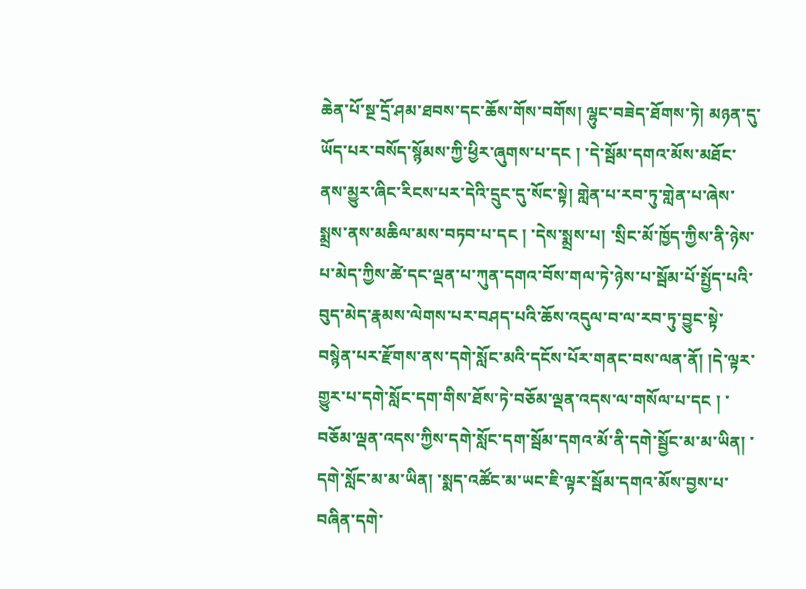ཆེན་པོ་སྔ་དྲོ་ཤམ་ཐབས་དང་ཆོས་གོས་བགོས། ལྷུང་བཟེད་ཐོགས་ཏེ། མཉན་དུ་ཡོད་པར་བསོད་སྙོམས་ཀྱི་ཕྱིར་ཞུགས་པ་དང ། ་དེ་སྦོམ་དགའ་མོས་མཐོང་ནས་མྱུར་ཞིང་རིངས་པར་དེའི་དྲུང་དུ་སོང་སྟེ། གླེན་པ་རབ་ཏུ་གླེན་པ་ཞེས་སྨྲས་ནས་མཆིལ་མས་བཏབ་པ་དང ། ་དེས་སྨྲས་པ། ་སྲིང་མོ་ཁྱོད་ཀྱིས་ནི་ཉེས་པ་མེད་ཀྱིས་ཚེ་དང་ལྡན་པ་ཀུན་དགའ་བོས་གལ་ཏེ་ཉེས་པ་སྦོམ་པོ་སྤྱོད་པའི་བུད་མེད་རྣམས་ལེགས་པར་བཤད་པའི་ཆོས་འདུལ་བ་ལ་རབ་ཏུ་བྱུང་སྟེ་བསྙེན་པར་རྫོགས་ནས་དགེ་སློང་མའི་དངོས་པོར་གནང་བས་ལན་ནོ། །དེ་ལྟར་གྱུར་པ་དགེ་སློང་དག་གིས་ཐོས་ཏེ་བཅོམ་ལྡན་འདས་ལ་གསོལ་པ་དང ། ་བཅོམ་ལྡན་འདས་ཀྱིས་དགེ་སློང་དག་སྦོམ་དགའ་མོ་ནི་དགེ་སྦྱོང་མ་མ་ཡིན། ་དགེ་སློང་མ་མ་ཡིན། ་སྨད་འཚོང་མ་ཡང་ཇི་ལྟར་སྦོམ་དགའ་མོས་བྱས་པ་བཞིན་དགེ་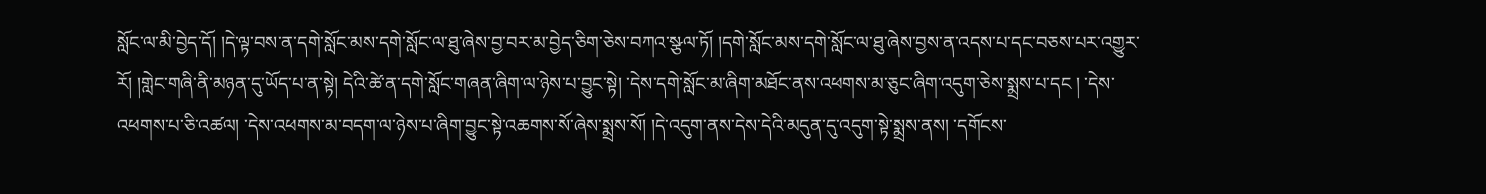སློང་ལ་མི་བྱེད་དོ། །དེ་ལྟ་བས་ན་དགེ་སློང་མས་དགེ་སློང་ལ་ཐུ་ཞེས་བྱ་བར་མ་བྱེད་ཅིག་ཅེས་བཀའ་སྩལ་ཏོ། །དགེ་སློང་མས་དགེ་སློང་ལ་ཐུ་ཞེས་བྱས་ན་འདས་པ་དང་བཅས་པར་འགྱུར་རོ། །གླེང་གཞི་ནི་མཉན་དུ་ཡོད་པ་ན་སྟེ། དེའི་ཚེ་ན་དགེ་སློང་གཞན་ཞིག་ལ་ཉེས་པ་བྱུང་སྟེ། ་དེས་དགེ་སློང་མ་ཞིག་མཐོང་ནས་འཕགས་མ་ཅུང་ཞིག་འདུག་ཅེས་སྨྲས་པ་དང ། ་དེས་འཕགས་པ་ཅི་འཚལ། ་དེས་འཕགས་མ་བདག་ལ་ཉེས་པ་ཞིག་བྱུང་སྟེ་འཆགས་སོ་ཞེས་སྨྲས་སོ། །དེ་འདུག་ནས་དེས་དེའི་མདུན་དུ་འདུག་སྟེ་སྨྲས་ནས། ་དགོངས་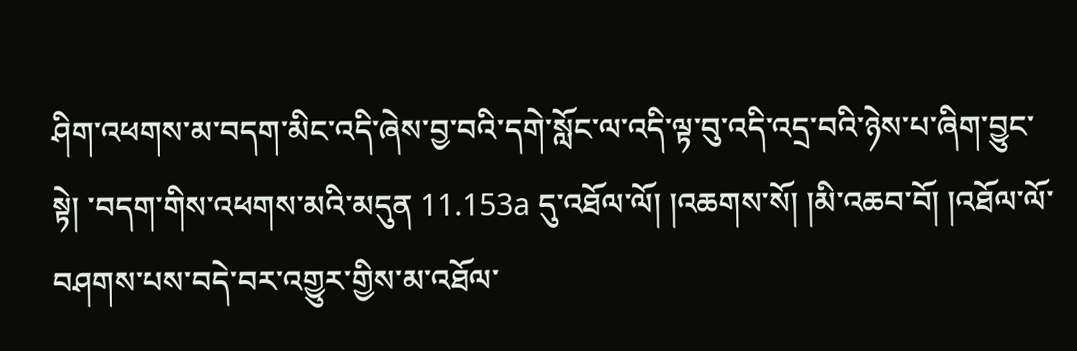ཤིག་འཕགས་མ་བདག་མིང་འདི་ཞེས་བྱ་བའི་དགེ་སློང་ལ་འདི་ལྟ་བུ་འདི་འདྲ་བའི་ཉེས་པ་ཞིག་བྱུང་སྟེ། ་བདག་གིས་འཕགས་མའི་མདུན 11.153a དུ་འཐོལ་ལོ། །འཆགས་སོ། །མི་འཆབ་བོ། །འཐོལ་ལོ་བཤགས་པས་བདེ་བར་འགྱུར་གྱིས་མ་འཐོལ་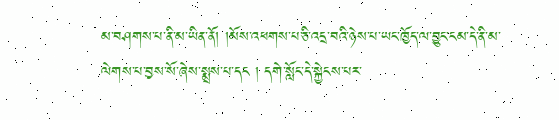མ་བཤགས་པ་ནི་མ་ཡིན་ནོ། །མོས་འཕགས་པ་ཅི་འདྲ་བའི་ཉེས་པ་ཡང་ཁྱོད་ལ་བྱུང་ངམ་དེ་ནི་མ་ལེགས་པ་བྱས་སོ་ཞེས་སྨྲས་པ་དང ། དགེ་སློང་དེ་སྐྱེངས་པར་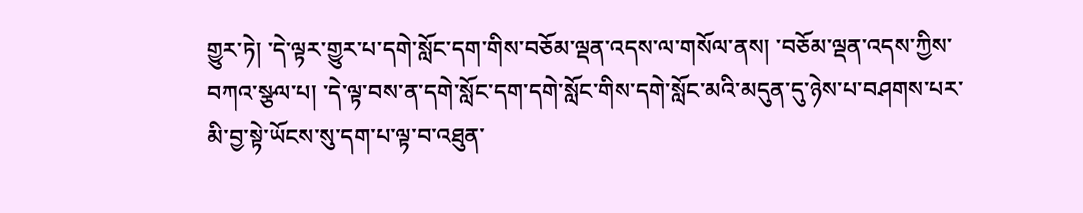གྱུར་ཏེ། ་དེ་ལྟར་གྱུར་པ་དགེ་སློང་དག་གིས་བཅོམ་ལྡན་འདས་ལ་གསོལ་ནས། ་བཅོམ་ལྡན་འདས་ཀྱིས་བཀའ་སྩལ་པ། ་དེ་ལྟ་བས་ན་དགེ་སློང་དག་དགེ་སློང་གིས་དགེ་སློང་མའི་མདུན་དུ་ཉེས་པ་བཤགས་པར་མི་བྱ་སྟེ་ཡོངས་སུ་དག་པ་ལྟ་བ་འཐུན་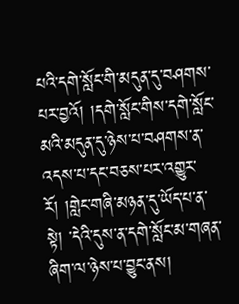པའི་དགེ་སློང་གི་མདུན་དུ་བཤགས་པར་བྱའོ། །དགེ་སློང་གིས་དགེ་སློང་མའི་མདུན་དུ་ཉེས་པ་བཤགས་ན་འདས་པ་དང་བཅས་པར་འགྱུར་རོ། །གླེང་གཞི་མཉན་དུ་ཡོད་པ་ན་སྟེ། ་དེའི་དུས་ན་དགེ་སློང་མ་གཞན་ཞིག་ལ་ཉེས་པ་བྱུང་ནས།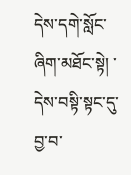དེས་དགེ་སློང་ཞིག་མཐོང་སྟེ། ་དེས་བསྟི་སྟང་དུ་བྱ་བ་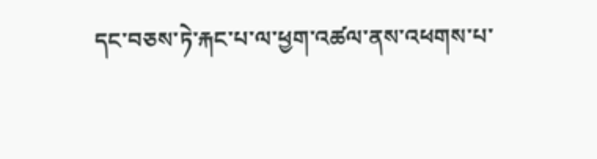དང་བཅས་ཏེ་རྐང་པ་ལ་ཕྱག་འཚལ་ནས་འཕགས་པ་